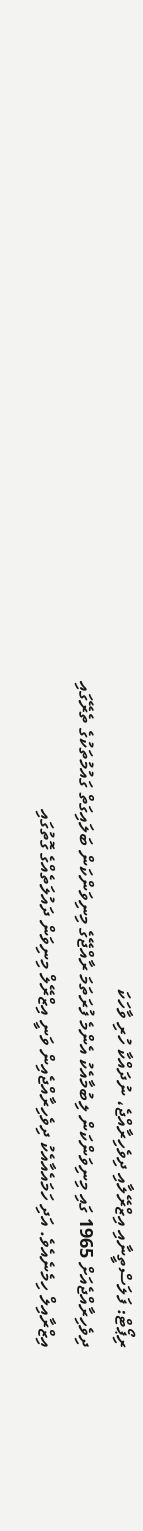ރިޕޯޓް: ފަލަސްތީނާއި އިޒްރޭލާއި ދިވެހިރާއްޖެ، ނުދައްކާ ހުރި ވާހަކަ
ދިވެހިރާއްޖެއަށް 1965 ގައި މިނިވަންކަން ލިބުމާއެކު އެންމެ ފުރަތަމަ ރާއްޖޭގެ މިނިވަންކަން ބަލައިގަތް ގައުމުތަކުގެ ތެރޭގައި އިޒްރާއިލް ހިމެނެއެވެ. އަދި ހަމައެއާއެކު ދިވެހިރާއްޖެއިން ވަނީ އިޒްރޭލް މިނިވަން ދައުލަތެއްގެ ގޮތުގައި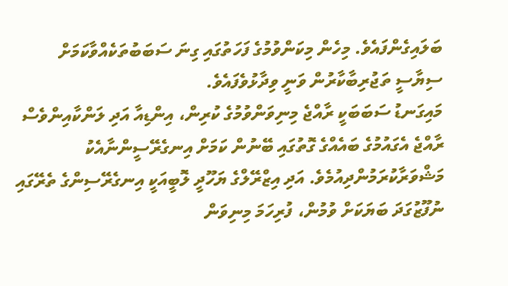ބަލައިގެންފައެވެ. މިހެން މިކަންވުމުގެ ފަހަތުގައި ގިނަ ސަބަބުތަކެއްވާކަމަށް ސިޔާސީ ތަޖުރިބާކާރުން ވަނީ ވިދާޅުވެފައެވެ.
މައިގަނޑު ސަބަބަކީ ރާއްޖެ މިނިވަންވުމުގެ ކުރިން، އިންޑިއާ އަދި ލަންކާއިންވެސް ރާއްޖެ އެގައުމުގެ ބައެއްގެ ގޮތުގައި ބޭނުން ކަމަށް އިނގެރޭސީންނާއެކު މަޝްވަރާކުރަމުންދިއުމެވެ. އަދި އިޒްރޭލްގެ ޔަހޫދީ ލޮބީއަކީ އިނގެރޭސިންގެ ތެރޭގައި ނުފޫޒުގަދަ ބަޔަކަށް ވުމުން، ފުރިހަމަ މިނިވަން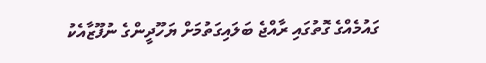ގައުމެއްގެ ގޮތުގައި ރާއްޖެ ބަލައިގަތުމަށް ޔަހޫދީންގެ ނުފޫޒާއެކު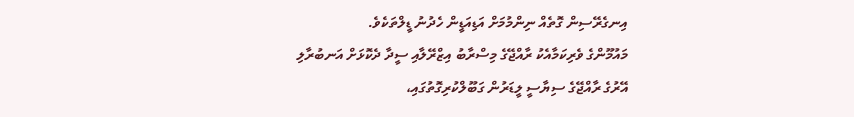އިނގެރޭސިން ގޮތެއް ނިންމުމަށް އަޑިއަޑީން ހެދުނު ޑީލްތަކެވެ.
މައުމޫންގެ ވެރިކަމާއެކު ރާއްޖޭގެ މިސްރާބު އިޒްރޭލާއި ސީދާ ދެކޮޅަށް އަނބުރާލި
އޭރުގެ ރާއްޖޭގެ ސިޔާސީ ލީޑަރުން ގަބޫލްކުރިގޮތުގައި،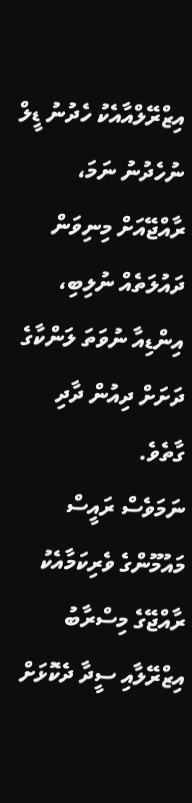އިޒްރޭލްއާއެކު ހެދުނު ޑީލް ނުހެދުނު ނަމަ، ރާއްޖޭއަށް މިނިވަން ދައުލަތެއް ނުލިބި، އިންޑިއާ ނުވަތަ ލަންކާގެ ދަށަށް ދިއުން ދާދި ގާތެވެ.
ނަމަވެސް ރައީސް މައުމޫންގެ ވެރިކަމާއެކު ރާއްޖޭގެ މިސްރާބު އިޒްރޭލާއި ސީދާ ދެކޮޅަށް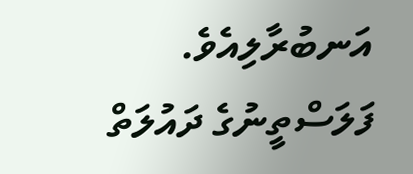އަނބުރާލިއެވެ. ފަލަސްތީނުގެ ދައުލަތް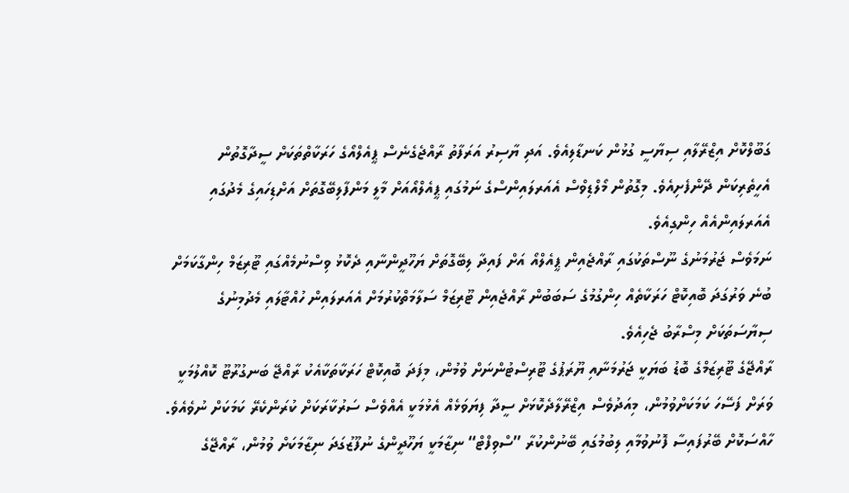ގަބޫލްކޮށް އިޒްރޭލާއި ސިޔާސީ ގުޅުން ކަނޑާލިއެވެ. އަދި ޔާސިރު އަރަފާތު ރާއްޖެގެނެސް ޕީއެލްއޯގެ ހަރަކާތްތަކަށް ސީދާގޮތުން އެހީތެރިކަން ދޭންފެށިއެވެ. މިގޮތުން މޯލްޑިވްސް އެއަރލައިންސްގެ ނަމުގައި ޕީއެލްއޯއަށް މާލީ މަންފާލިބޭގޮތަށް އަށްޑިހައިގެ މެދުގައި އެއަރލައިންއެއް ހިންގިއެވެ.
ނަމަވެސް ޖަރުމަނުގެ ނޫސްތަކުގައި ރާއްޖެއިން ޕީއެލްއޯ އަށް ފައިދާ ލިބޭގޮތަށް ޔަހޫދީންނާއި ދެކޮޅު ވިސްނުމެއްގައި ޓޫރިޒަމް ހިންގާކަމަށް ބުނެ ވަރުގަދަ ބޮއިކޮޓް ހަރަކާތެއް ހިންގުމުގެ ސަބަބުން ރާއްޖެއިން ޓޫރިޒަމް ސަލާމަތްކުރުމަށް އެއަރލައިން ހުއްޓާލައި މެދުމިނުގެ ސިޔާސަތަކަށް މިސްރާބު ޖެހިއެވެ.
ރާއްޖޭގެ ޓޫރިޒަމްގެ ބޮޑު ބަޔަކީ ޖަރުމަނާއި ޔޫރަޕުގެ ޓޫރިސްޓުންނަށް ވުމުން، މިފަދަ ބޮއިކޮޓް ހަރަކާތަކާއެކު ރާއްޖޭ ބަނގުރޫޓޫ ކޮއްލުމަކީ ވަރަށް ފަސޭހަ ކަމަކަށްވުމުން، މިއަދުވެސް އިޒްރޭލާދެކޮޅަށް ސީދާ ފިޔަވަޅެއް އެޅުމަކީ އެއްވެސް ސަރުކާރަކަށް ކުރަންކެރޭ ކަމަކަށް ނުވެއެވެ. ހާއްސަކޮށް ބޭރުފައިސާ ފޮނުވުމާއި ލިބުމުގައި ބޭނުންކުރާ ”ސްވިފްޓް“ ނިޒާމަކީ ޔަހޫދީންގެ ނުފޫޒުގަދަ ނިޒާމަކަށް ވުމުން، ރާއްޖޭގެ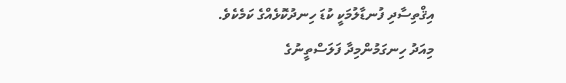އިޤްތިސާދި ފުނޑާލުމަކީ ކުޑަ ހިނދުކޮޅެއްގެ ކަމެކެވެ.
މިއަދު ހިނގަމުންމިދާ ފަލަސްތީނުގެ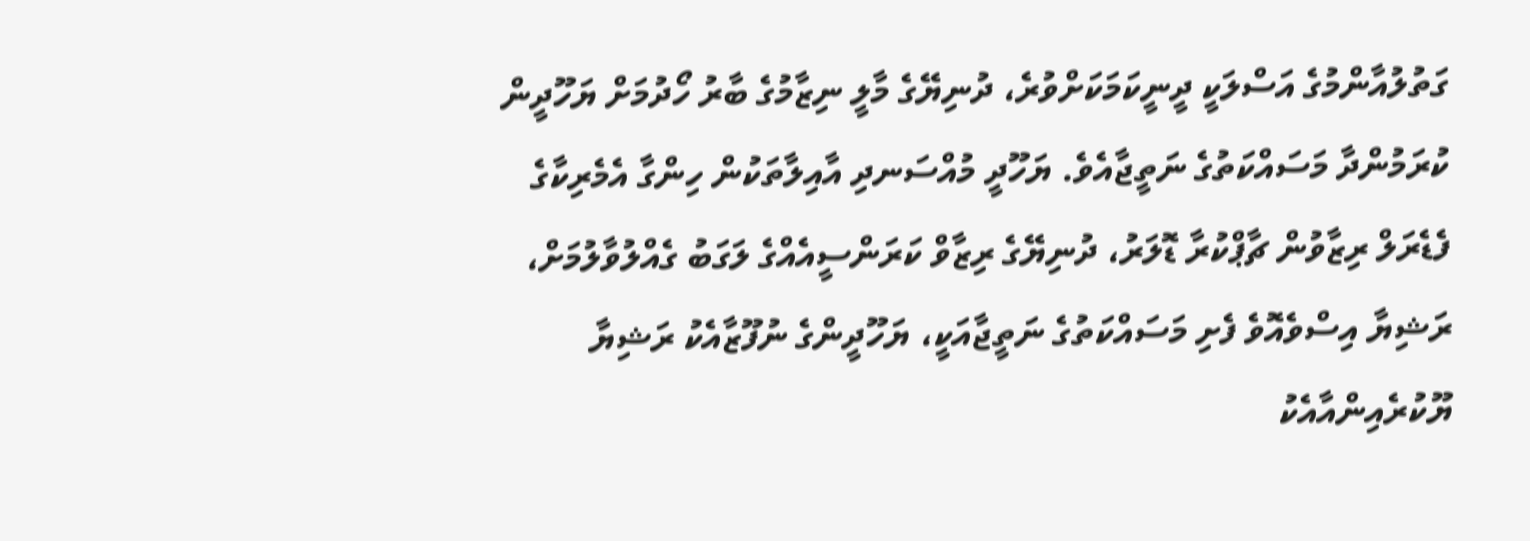ގަތުލުއާންމުގެ އަސްލަކީ ދީނީކަމަކަށްވުރެ، ދުނިޔޭގެ މާލީ ނިޒާމުގެ ބާރު ހޯދުމަށް ޔަހޫދީން ކުރަމުންދާ މަސައްކަތުގެ ނަތީޖާއެވެ. ޔަހޫދީ މުއްސަނދި އާއިލާތަކުން ހިންގާ އެމެރިކާގެ ފެޑެރަލް ރިޒާވުން ޗާޕްކުރާ ޑޮލަރު، ދުނިޔޭގެ ރިޒާވް ކަރަންސީއެއްގެ ލަގަބު ގެއްލުވާލުމަށް، ރަޝިޔާ އިސްވެއޮވެ ފެށި މަސައްކަތުގެ ނަތީޖާއަކީ، ޔަހޫދީންގެ ނުފޫޒާއެކު ރަޝިޔާ ޔޫކުރެއިންއާއެކު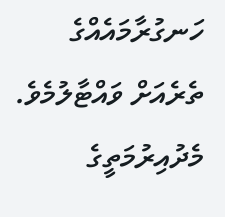ހަނގުރާމައެއްގެ ތެރެއަށް ވައްޓާލުމެވެ.
މެދުއިރުމަތީގެ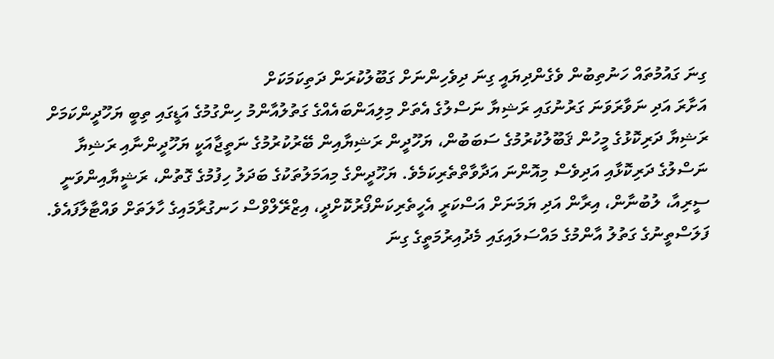ގިނަ ގައުމުތައް ހަނުތިބުން ވެގެންދިޔައީ ގިނަ ދިވެހިންނަށް ގަބޫލުކުރަން ދަތިކަމަކަށް
އަށާރަ އަދި ނަވާރަވަނަ ގަރުނުގައި ރަޝިޔާ ނަސްލުގެ އެތަށް މިލިއަންބައެއްގެ ގަތުލުއާންމު ހިންގުމުގެ އަޑީގައި ތިބީ ޔަހޫދީންކަމަށް ރަޝިޔާ ދަރިކޮޅުގެ މީހުން ޤަބޫލުކުރުމުގެ ސަބަބުން، ޔަހޫދީން ރަޝިޔާއިން ބޭރުކުރުމުގެ ނަތީޖާއަކީ ޔަހޫދީންނާއި ރަޝިޔާ ނަސްލުގެ ދަރިކޮޅާއި އަދިވެސް މިއޮންނަ އަދާވާތްތެރިކަމެވެ. ޔަހޫދީންގެ މިއަމަލުތަކުގެ ބަދަލު ހިފުމުގެ ގޮތުން، ރަޝީޔާއިންވަނީ ސީރިއާ، ލުބުނާން، އިރާން އަދި ޔަމަނަށް އަސްކަރީ އެހީތެރިކަންފޯރުކޮށްދީ، އިޒްރޭލްވްސް ހަނގުރާމައިގެ ހާލަތަށް ވައްޓާލާފައެވެ.
ފަލަސްތީނުގެ ގަތުލު އާންމުގެ މައްސަލައިގައި މެދުއިރުމަތީގެ ގިނަ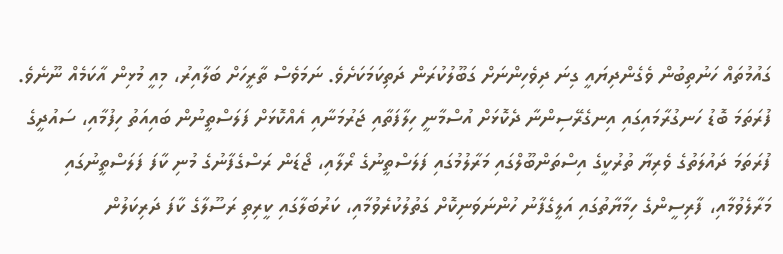ގައުމުތައް ހަނުތިބުން ވެގެންދިޔައީ ގިނަ ދިވެހިންނަށް ގަބޫލުކުރަން ދަތިކަމަކަށެވެ. ނަމަވެސް ތާރީހަށް ބަލާއިރު، މިއީ މުޅިން އާކަމެއް ނޫނެވެ. ފުރަތަމަ ބޮޑު ހަނގުރާމައިގައި އިނގެރޭސިންނާ ދެކޮޅަށް އުސްމާނީ ހިލާފަތާއި ޖަރުމަނާއި އެއްކޮޅަށް ފަލަސްތީނުން ބައިއަތު ހިފުމާއި، ސައުދީގެ ފުރަތަމަ ދައުލަތުގެ ވެރިޔާ ތުރުކީގެ އިސްތަންބޫލްގައި މަރާލުމުގައި ފަލަސްތީނުގެ ރޯލާއި، ޖޯޑަން ރަސްގެފާނުގެ މުނި ކާފަ ފަލަސްތީނުގައި މަރާލެވުމާއި، ފާރިސީންގެ ހިމާޔާތުގައި އަލީގެފާނު ހުންނަވަނިކޮށް ގަތުލުކުރެވުމާއި، ކަރުބަލާގައި ކީރިތި ރަސޫލާގެ ކާފަ ދަރިކަލުން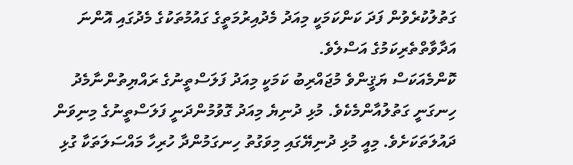ގަތުލުކުރެވުން ފަދަ ކަންކަމަކީ މިއަދު މެދުއިރުމަތީގެ ގައުމުތަކުގެ މެދުގައި އޮންނަ އަދާވާތްތެރިކަމުގެ އަސްލެވެ.
ކޮންމެއަކަސް ޔަޤީންވެ މުޖައްރިބު ކަމަކީ މިއަދު ފަލަސްތީނުގެ ރައްޔިތުންނާމެދު ހިނގަނީ ގަތުލުއާންމެކެވެ. މުޅި ދުނިޔެ މިއަދު ގޮވުމުންދަނީ ފަލަސްތީނުގެ މިނިވަން ދައުލަތަކަށެވެ. މިއީ މުޅި ދުނިޔޭގައި މިވަގުތު ހިނގަމުންދާ ހުރިހާ މައްސަލަތަކާ ގުޅި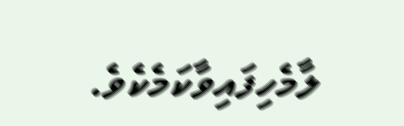ލާމެހިފައިވާކަމެކެވެ.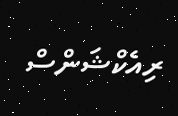ރިއެކްޝަންސް